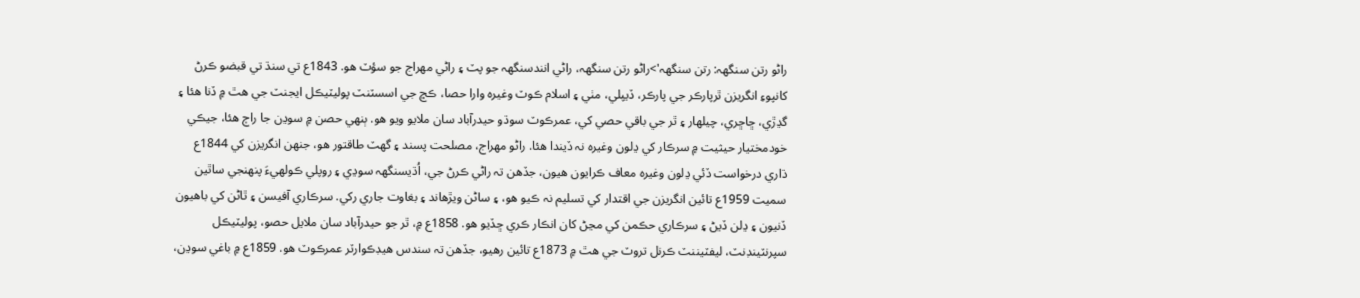راڻو رتن سنگهہ: رتن سنگهہ'>راڻو رتن سنگهہ، راڻي انندسنگهہ جو پٽ ۽ راڻي مهراج جو سؤٽ هو. 1843ع تي سنڌ تي قبضو ڪرڻ کانپوءِ انگريزن ٿرپارڪر جي پارڪر، ڏيپلي، مٺي ۽ اسلام ڪوٽ وغيرہ وارا حصا، ڪڇ جي اسسٽنٽ پوليٽيڪل ايجنٽ جي هٿ ۾ ڏنا هئا ۽ گڍڙي، ڇاڇري، چيلهار ۽ ٿر جي باقي حصي کي، عمرڪوٽ سوڌو حيدرآباد سان ملايو ويو هو. ٻنهي حصن ۾ سوڍن جا راڄ هئا، جيڪي خودمختيار حيثيت ۾ سرڪار کي ڍلون وغيرہ نہ ڏيندا هئا. راڻو مهراج، مصلحت پسند ۽ گهٽ طاقتور هو، جنهن انگريزن کي 1844ع ڌاري درخواست ڏئي ڍلون وغيرہ معاف ڪرايون هيون، جڏهن تہ راڻي ڪرڻ جي، اُڌيسنگهہ سوڍي ۽ روپلي ڪولهيءَ پنھنجي ساٿين سميت 1959ع تائين انگريزن جي اقتدار کي تسليم نہ ڪيو هو، ۽ ساڻن ويڙهاند ۽ بغاوت جاري رکي. سرڪاري آفيسن ۽ ٿاڻن کي باهيون ڏنيون ۽ ڍلن ڏيڻ ۽ سرڪاري حڪمن کي مڃڻ کان انڪار ڪري ڇڏيو هو. 1858ع ۾، ٿر جو حيدرآباد سان ملايل حصو، پوليٽيڪل سپرنٽينڊنٽ، ليفٽيننٽ ڪرنل تروٽ جي هٿ ۾ 1873ع تائين رهيو، جڏهن تہ سندس هيڊڪوارٽر عمرڪوٽ هو. 1859ع ۾ باغي سوڍن،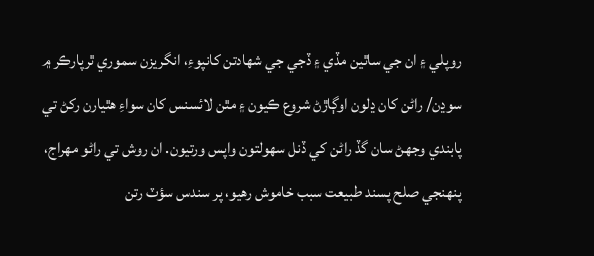روپلي ۽ ان جي ساٿين مڏي ۽ ڏجي جي شهادتن کانپوءِ، انگريزن سموري ٿرپارڪر ۾ سوڍن/ راڻن کان ڍلون اوڳاڙڻ شروع ڪيون ۽ مٿن لائسنس کان سواءِ هٿيارن رکڻ تي پابندي وجهڻ سان گڏ راڻن کي ڏنل سهولتون واپس ورتيون. ان روش تي راڻو مهراج، پنھنجي صلح پسند طبيعت سبب خاموش رهيو، پر سندس سؤٽ رتن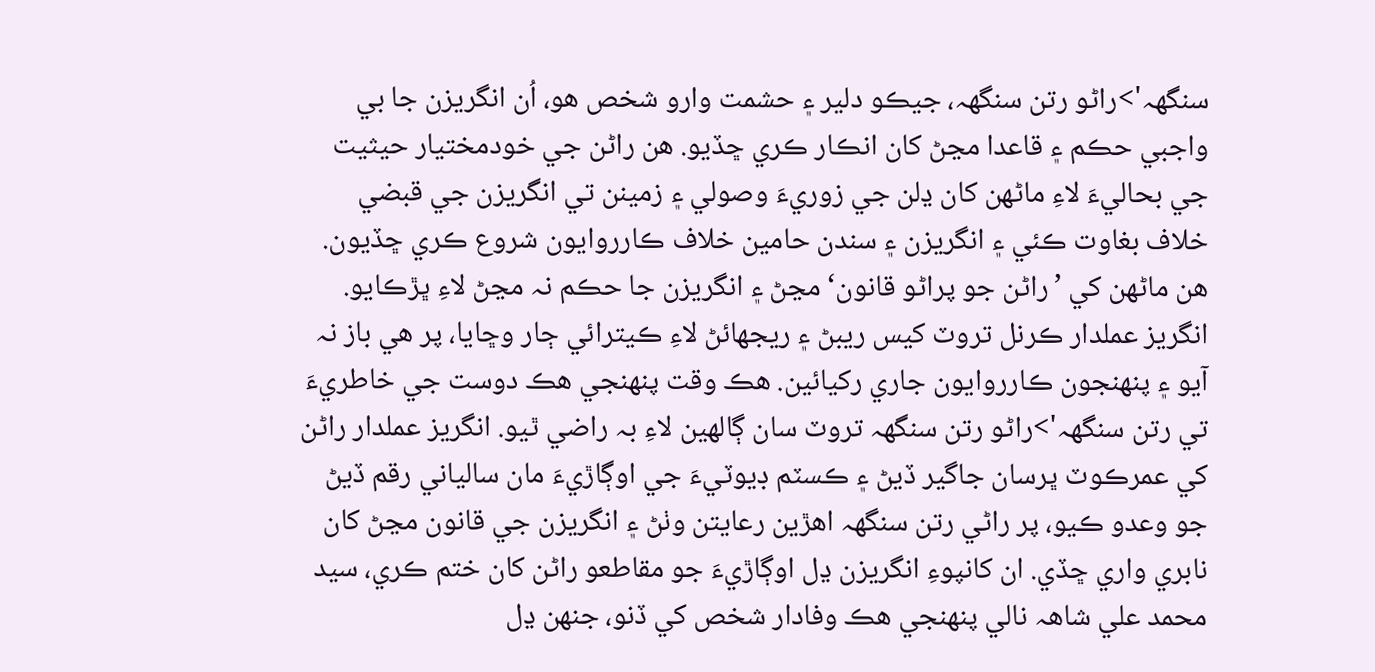سنگهہ'>راڻو رتن سنگهہ، جيڪو دلير ۽ حشمت وارو شخص هو، اُن انگريزن جا بي واجبي حڪم ۽ قاعدا مڃڻ کان انڪار ڪري ڇڏيو. هن راڻن جي خودمختيار حيثيت جي بحاليءَ لاءِ ماڻهن کان ڍلن جي زوريءَ وصولي ۽ زمينن تي انگريزن جي قبضي خلاف بغاوت ڪئي ۽ انگريزن ۽ سندن حامين خلاف ڪارروايون شروع ڪري ڇڏيون. هن ماڻهن کي ’راڻن جو پراڻو قانون‘ مڃڻ ۽ انگريزن جا حڪم نہ مڃڻ لاءِ ڀڙڪايو. انگريز عملدار ڪرنل تروٽ کيس ريبڻ ۽ ريجهائڻ لاءِ ڪيترائي ڄار وڇايا، پر هي باز نہ آيو ۽ پنهنجون ڪارروايون جاري رکيائين. هڪ وقت پنھنجي هڪ دوست جي خاطريءَ تي رتن سنگهہ'>راڻو رتن سنگهہ تروٽ سان ڳالهين لاءِ بہ راضي ٿيو. انگريز عملدار راڻن کي عمرڪوٽ ڀرسان جاگير ڏيڻ ۽ ڪسٽم ڊيوٽيءَ جي اوڳاڙيءَ مان سالياني رقم ڏيڻ جو وعدو ڪيو، پر راڻي رتن سنگهہ اهڙين رعايتن وٺڻ ۽ انگريزن جي قانون مڃڻ کان نابري واري ڇڏي. ان کانپوءِ انگريزن ڍل اوڳاڙيءَ جو مقاطعو راڻن کان ختم ڪري، سيد محمد علي شاھہ نالي پنھنجي هڪ وفادار شخص کي ڏنو، جنهن ڍل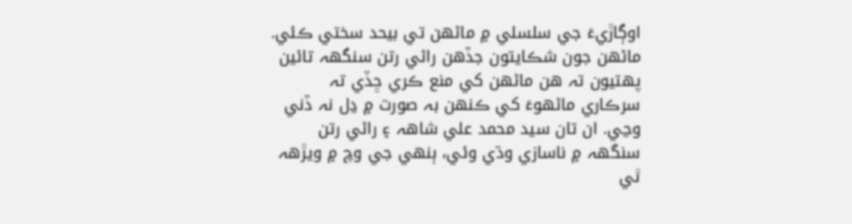اوڳاڙيءَ جي سلسلي ۾ ماڻهن تي بيحد سختي ڪئي. ماڻهن جون شڪايتون جڏهن راڻي رتن سنگهہ تائين پهتيون تہ هن ماڻهن کي منع ڪري ڇڏي تہ سرڪاري ماڻهوءَ کي ڪنهن بہ صورت ۾ ڍل نہ ڏني وڃي. ان تان سيد محمد علي شاھہ ۽ راڻي رتن سنگهہ ۾ ناسازي وڌي وئي، ٻنهي جي وچ ۾ ويڙھہ ٿي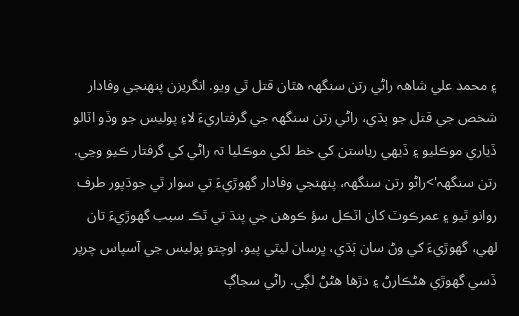۽ محمد علي شاھہ راڻي رتن سنگهہ هٿان قتل ٿي ويو. انگريزن پنھنجي وفادار شخص جي قتل جو ٻڌي، راڻي رتن سنگهہ جي گرفتاريءَ لاءِ پوليس جو وڏو اٽالو ڏياري موڪليو ۽ ڏيهي رياستن کي خط لکي موڪليا تہ راڻي کي گرفتار ڪيو وڃي. رتن سنگهہ'>راڻو رتن سنگهہ، پنھنجي وفادار گهوڙيءَ تي سوار ٿي جوڌپور طرف روانو ٿيو ۽ عمرڪوٽ کان اٽڪل سؤ ڪوهن جي پنڌ تي ٿڪ سبب گهوڙيءَ تان لهي، گهوڙيءَ کي وڻ سان ٻَڌي، ڀرسان ليٽي پيو. اوچتو پوليس جي آسپاس چرپر ڏسي گهوڙي هڻڪارڻ ۽ دڙها هڻڻ لڳي. راڻي سجاڳ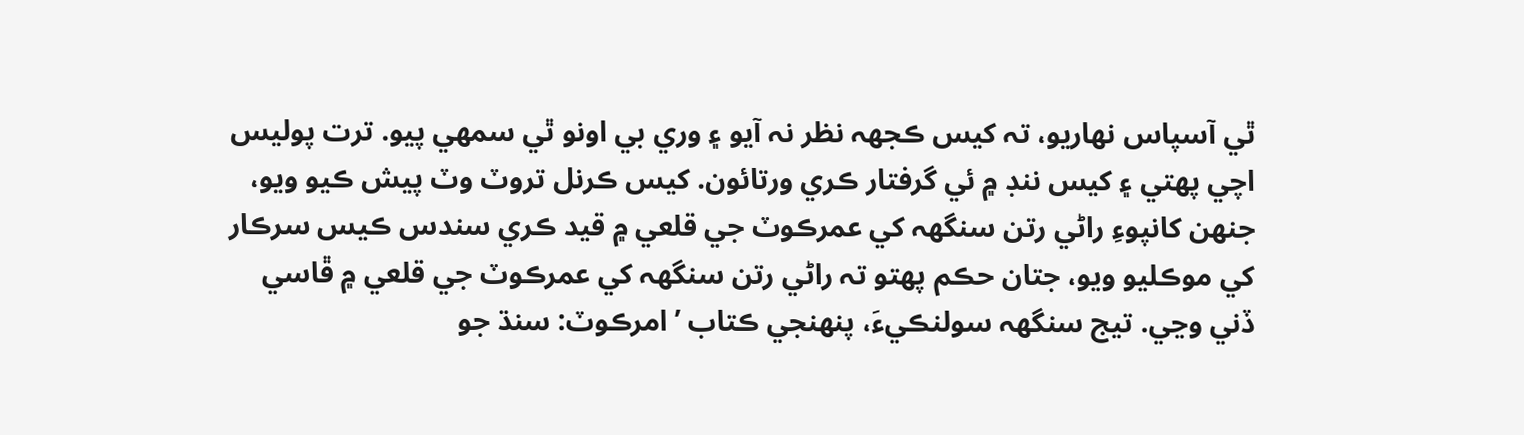ٿي آسپاس نهاريو، تہ کيس ڪجهہ نظر نہ آيو ۽ وري بي اونو ٿي سمهي پيو. ترت پوليس اچي پهتي ۽ کيس ننڊ ۾ ئي گرفتار ڪري ورتائون. کيس ڪرنل تروٽ وٽ پيش ڪيو ويو، جنهن کانپوءِ راڻي رتن سنگهہ کي عمرڪوٽ جي قلعي ۾ قيد ڪري سندس ڪيس سرڪار کي موڪليو ويو، جتان حڪم پهتو تہ راڻي رتن سنگهہ کي عمرڪوٽ جي قلعي ۾ ڦاسي ڏني وڃي. تيج سنگهہ سولنڪيءَ، پنھنجي ڪتاب ’امرڪوٽ: سنڌ جو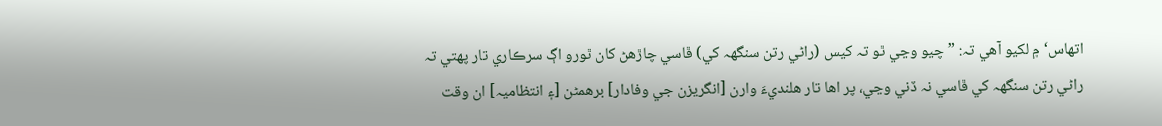اتهاس‘ ۾ لکيو آهي تہ: ”چيو وڃي ٿو تہ کيس (راڻي رتن سنگهہ کي) ڦاسي چاڙهڻ کان ٿورو اڳ سرڪاري تار پهتي تہ راڻي رتن سنگهہ کي ڦاسي نہ ڏني وڃي، پر اها تار هلنديءَ وارن [انگريزن جي وفادار] برهمڻن [۽ انتظاميہ] ان وقت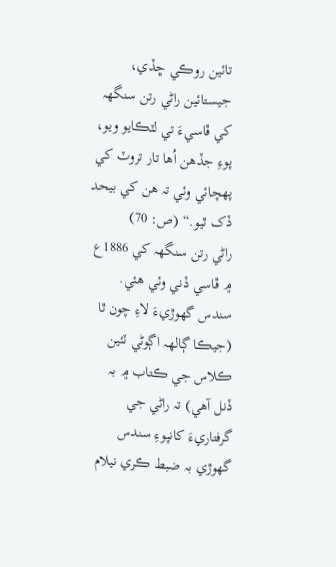تائين روڪي ڇڏي، جيستائين راڻي رتن سنگهہ کي ڦاسيءَ تي لٽڪايو ويو، پوءِ جڏهن اُها تار تروٽ کي پهچائي وئي تہ هن کي بيحد ڏک ٿيو.“ (ص: 70)
راڻي رتن سنگهہ کي 1886ع ۾ ڦاسي ڏني وئي هئي. سندس گهوڙيءَ لاءِ چون ٿا (جيڪا ڳالھہ اڳوڻي ٽئين ڪلاس جي ڪتاب ۾ بہ ڏنل آهي) تہ راڻي جي گرفتاريءَ کانپوءِ سندس گهوڙي بہ ضبط ڪري نيلام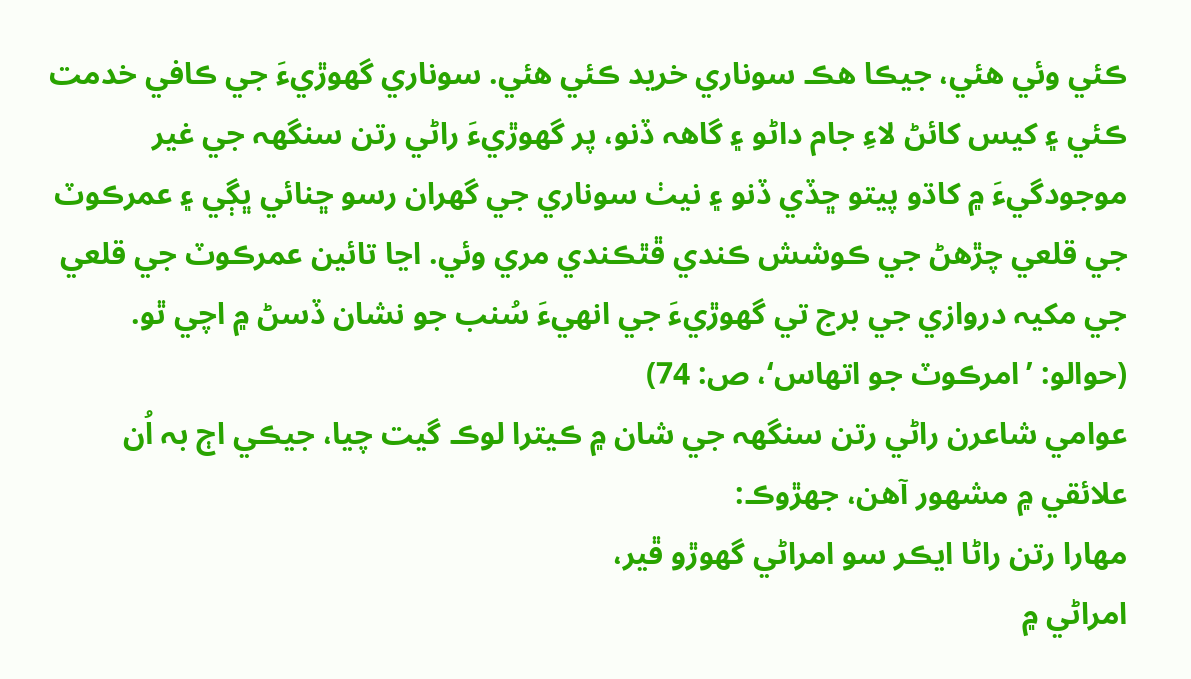ڪئي وئي هئي، جيڪا هڪ سوناري خريد ڪئي هئي. سوناري گهوڙيءَ جي ڪافي خدمت ڪئي ۽ کيس کائڻ لاءِ جام داڻو ۽ گاھہ ڏنو، پر گهوڙيءَ راڻي رتن سنگهہ جي غير موجودگيءَ ۾ کاڌو پيتو ڇڏي ڏنو ۽ نيٺ سوناري جي گهران رسو ڇنائي ڀڳي ۽ عمرڪوٽ جي قلعي چڙهڻ جي ڪوشش ڪندي ڦٿڪندي مري وئي. اڃا تائين عمرڪوٽ جي قلعي جي مکيہ دروازي جي برج تي گهوڙيءَ جي انهيءَ سُنب جو نشان ڏسڻ ۾ اچي ٿو. (حوالو: ’امرڪوٽ جو اتهاس‘، ص: 74)
عوامي شاعرن راڻي رتن سنگهہ جي شان ۾ ڪيترا لوڪ گيت چيا، جيڪي اڄ بہ اُن علائقي ۾ مشھور آهن، جھڙوڪ:
مهارا رتن راڻا ايڪر سو امراڻي گهوڙو ڦير،
امراڻي ۾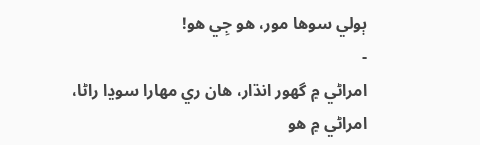ٻولي سوها مور، هو جِي هو!
-
امراڻي ۾ گهور انڌار، هان ري مهارا سوڍا راڻا،
امراڻي ۾ هو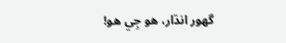گهور انڌار، هو جِي هو!